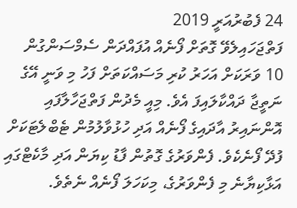24 ފެބުރުއަރީ 2019
ފަތްޖަހައިލެވޭ ގޮތަށް ފޯނެއް އުފައްދަން ސެމްސަންގުން 10 ވަރަކަށް އަހަރު ކުރި މަސައްކަތަށް ފަހު މި ވަނީ އޭގެ ނަތީޖާ ދައްކާލައިފަ އެވެ. މިއީ މެދުން ފަތްޖަހާލާފައި އޮންނައިރު އާދައިގެ ފޯނެއް އަދި ހުޅުވާލުމުން ޓެބްލެޓަކަށް ފުދޭ ފޯނެކެވެ. ފެންވަރުގެ ގޮތުން ފާޑު ކިޔަން އަދި މާކެޓްގައި އަޅާކިޔާނެ މި ފެންވަރުގެ، މިކަހަލަ ފޯނެއް ނެތެވެ.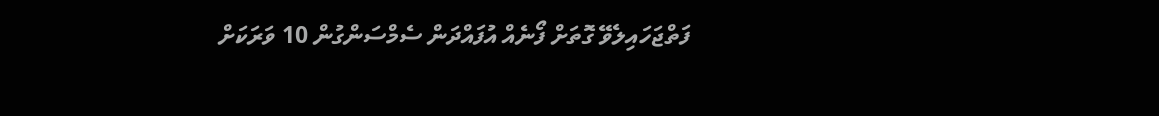ފަތްޖަހައިލެވޭ ގޮތަށް ފޯނެއް އުފައްދަން ސެމްސަންގުން 10 ވަރަކަށް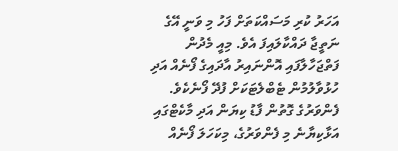އަހަރު ކުރި މަސައްކަތަށް ފަހު މި ވަނީ އޭގެ ނަތީޖާ ދައްކާލައިފަ އެވެ. މިއީ މެދުން ފަތްޖަހާލާފައި އޮންނައިރު އާދައިގެ ފޯނެއް އަދި ހުޅުވާލުމުން ޓެބްލެޓަކަށް ފުދޭ ފޯނެކެވެ. ފެންވަރުގެ ގޮތުން ފާޑު ކިޔަން އަދި މާކެޓްގައި އަޅާކިޔާނެ މި ފެންވަރުގެ، މިކަހަލަ ފޯނެއް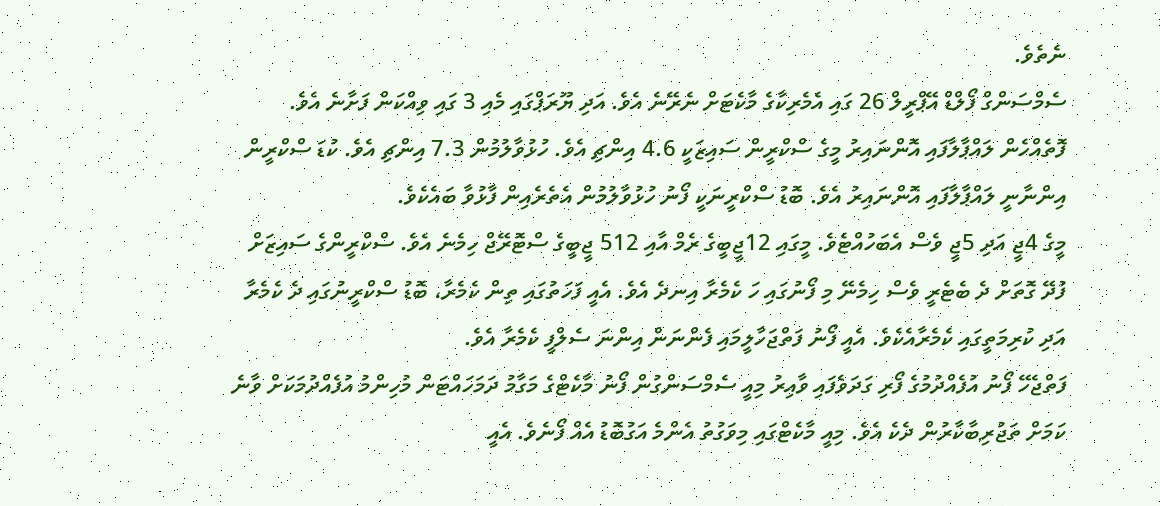ނެތެވެ.
ސެމްސަންގް ފޯލްޑް އޭޕްރީލް 26 ގައި އެމެރިކާގެ މާކެޓަށް ނެރޭނެ އެވެ. އަދި ޔޫރަޕްގައި މެއި 3 ގައި ވިއްކަން ފަށާނެ އެވެ.
ފޮތެއްހެން ލައްޕާލާފައި އޮންނައިރު މީގެ ސްކްރީން ސައިޒަކީ 4.6 އިންޗި އެވެ. ހުޅުވާލުމުން 7.3 އިންޗި އެވެ. ކުޑަ ސްކްރީން އިންނާނީ ލައްޕާލާފައި އޮންނައިރު އެވެ. ބޮޑު ސްކްރީނަކީ ފޯނު ހުޅުވާލުމުން އެތެރެއިން ފާޅުވާ ބައެކެވެ.
މީގެ 4ޖީ އަދި 5ޖީ ވެސް އެބަހުއްޓެވެ. މީގައި 12ޖީބީގެ ރެމް އާއި 512 ޖީބީގެ ސްޓޮރޭޖް ހިމެނެ އެވެ. ސްކްރީންގެ ސައިޒަށް ފުދޭ ގޮތަށް ދެ ބެޓެރީ ވެސް ހިމެނޭ މި ފޯނުގައި ހަ ކެމެރާ އިނދެ އެވެ. އެއީ ފަހަތުގައި ތިން ކެމެރާ، ބޮޑު ސްކްރީނުގައި ދެ ކެމެރާ އަދި ކުރިމަތީގައި ކެމެރާއެކެވެ. އެއީ ފޯނު ފަތްޖަހާލީމައި ފެންނަން އިންނަ ސެލްފީ ކެމެރާ އެވެ.
ފަތްޖެހޭ ފޯނު އުފެއްދުމުގެ ފޯރި ގަދަވެފައި ވާއިރު މިއީ ސެމްސަންގުން ފޯނު މާކެޓްގެ މަގާމު ދަމަހައްޓަން މުހިންމު އުފެއްދުމަކަށް ވާނެ ކަމަށް ތަޖުރިބާކާރުން ދެކެ އެވެ. މިއީ މާކެޓްގައި މިވަގުތު އެންމެ އަގުބޮޑު އެއް ފޯނެވެ. އެއީ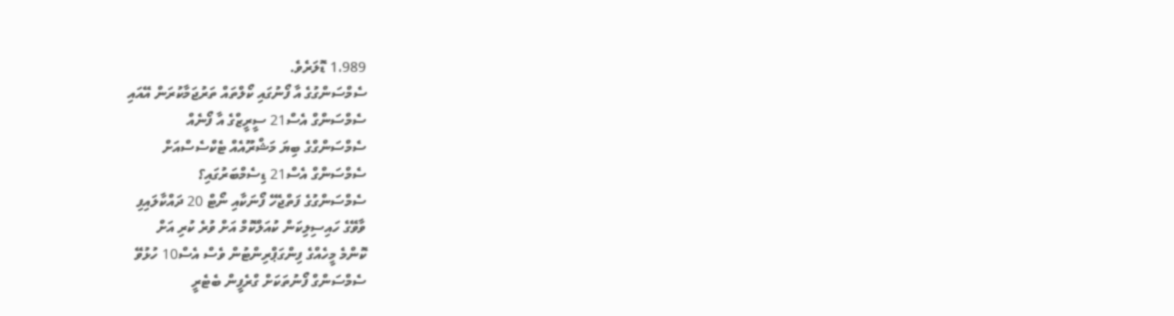1،989 ޑޮލަރެވެ.
ސެމްސަންގުގެ އާ ފޯނުގައި ކޯލްތައް ތަރުޖަމާކުރަން އޭއައި
ސެމްސަންގް އެސް21 ސީރީޒްގެ އާ ފޯނެއް
ސެމްސަންގްގެ ބިޔަ މަޝްރޫއެއް ޓެކްސެސްއަށް
ސެމްސަންގް އެސް21 ޑިސެމްބަރުގައި؟
ސެމްސަންގުގެ ފަތްޖެހޭ ފޯނަކާއި ނޯޓް 20 ދައްކާލައިފި
ވާވޭގެ ހައިސިލިކަން ކުއަލްކޮމް އަށް ވުރެ ކުރި އަށް
ކޮންމެ މީހެއްގެ ފިންގަޕްރިންޓުން ވެސް އެސް10 ހުޅުވޭ
ސެމްސަންގް ފޯނުތަކަށް ގްރެފީން ބެޓެރީ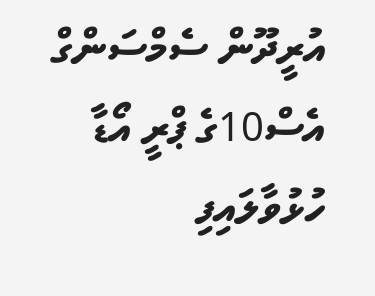އުރީދޫން ސެމްސަންގް އެސް10ގެ ޕްރީ އޯޑާ ހުޅުވާލައިފި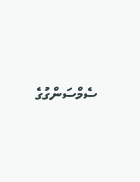ސެމްސަންގުގެ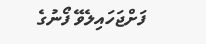ފަށްޖަހައިލެވޭ ފޯނުގެ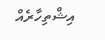އިޝްތިހާރެއް